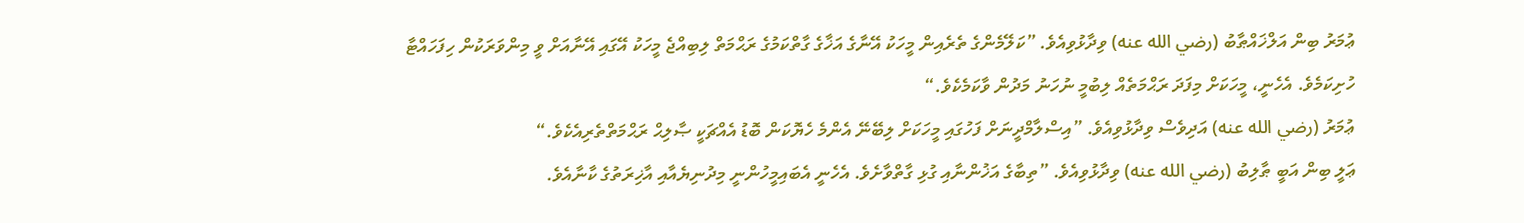ޢުމަރު ބިން އަލްޚައްޠާބު (رضي الله عنه) ވިދާޅުވިއެވެ. ”ކަލޭމެންގެ ތެރެއިން މީހަކު އޭނާގެ އަޚާގެ ގާތްކަމުގެ ރަޙްމަތް ލިބިއްޖެ މީހަކު އޭގައި އޭނާއަށް ވީ މިންވަރަކުން ހިފަހައްޓާ ހުށިކަމެވެ. އެހެނީ، މީހަކަށް މިފަދަ ރަޙްމަތެއް ލިބުމީ ނުހަނު މަދުން ވާކަމެކެވެ.“
ޢުމަރު (رضي الله عنه) އަދިވެސް ވިދާޅުވިއެވެ. ”އިސްލާމްދީނަށް ފަހުގައި މީހަކަށް ލިބޭނޭ އެންމެ ހެޔޮކަން ބޮޑު އެއްޗަކީ ޞާލިޙް ރަޙްމަތްތެރިއެކެވެ.“
ޢަލީ ބިން އަބީ ޠާލިބު (رضي الله عنه) ވިދާޅުވިއެވެ. ”ތިބާގެ އަޚުންނާއި ގުޅި ގާތްވާށެވެ. އެހެނީ އެބައިމީހުންނީ މިދުނިޔެއާއި އާޚިރަތުގެ ކާނާއެވެ.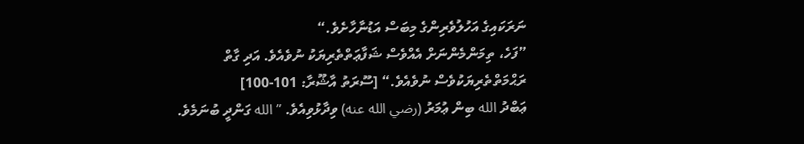ނަރަކައިގެ އަހުލުވެރިންގެ މިބަސް އަޑުނާހާށެވެ.“
”ފަހެ، ތިމަންމެންނަށް އެއްވެސް ޝަފާޢަތްތެރިޔަކު ނުވެއެވެ. އަދި ގާތް ރަޙްމަތްތެރިޔަކުވެސް ނުވެއެވެ.“ [ސޫރަތު އާޝޫރާ: 101-100]
ޢަބްދު الله ބިން ޢުމަރު (رضي الله عنه) ވިދާޅުވިއެވެ. ”الله ގަންދީ ބުނަމެވެ.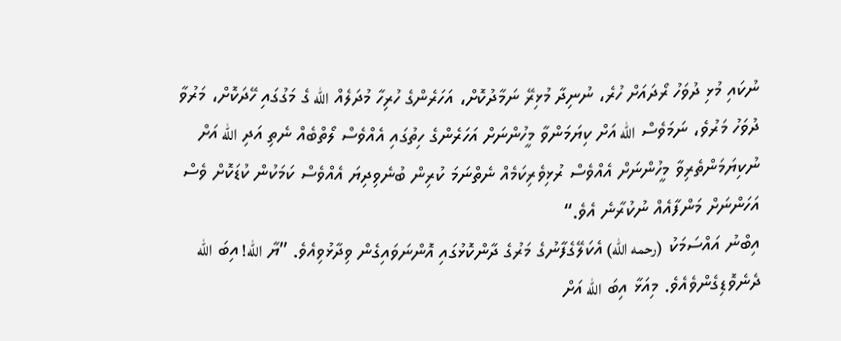ނުކައި މުޅި ދުވަހު ރޯދައަށް ހުރެ، ނުނިދާ މުޅިރޭ ނަމާދުކޮށް، އަހަރެންގެ ހުރިހާ މުދަލެއް الله ގެ މަގުގައި ހޭދަކޮށް، މަރުވާ ދުވަހު މަރުވެ، ނަމަވެސް الله އަށް ކިޔަމަންވާ މީހުންނަށް އަހަރެންގެ ހިތުގައި އެއްވެސް ލޯތްބެއް ނެތި އަދި الله އަށް ނުކިޔަމަންތެރިވާ މީހުންނަށް އެއްވެސް ރުޅިވެރިކަމެއް ނެތްނަމަ ކުރިން ބުނެވިދިޔަ އެއްވެސް ކަމަކުން ކުޑަކޮށް ވެސް އަހަންނަށް މަންފާއެއް ނުކުރާނެ އެވެ.“
އިބްނު އައްސަމަކު (رحمه الله) އެކަލޭގެފާނުގެ މަރުގެ ދާންކޮޅުގައި އޮންނަވައިގެން ވިދާޅުވިއެވެ. ”ޔާ الله! އިބަ الله ދެނެވޮޑިގެންވެއެވެ. މިއަޅާ އިބަ الله އަށް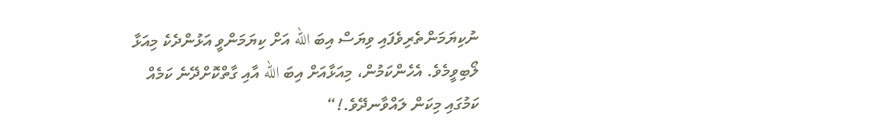ނުކިޔަމަންތެރިވެފައި ވިޔަސް އިބަ الله އަށް ކިޔަމަންވީ އަޅުންދެކެ މިއަޅާ ލޯބިވީމެވެ. އެހެންކަމުން، މިއަޅާއަށް އިބަ الله އާއި ގާތްކޮށްދޭނެ ކަމެއް ކަމުގައި މިކަން ލައްވާނދޭވެ.!“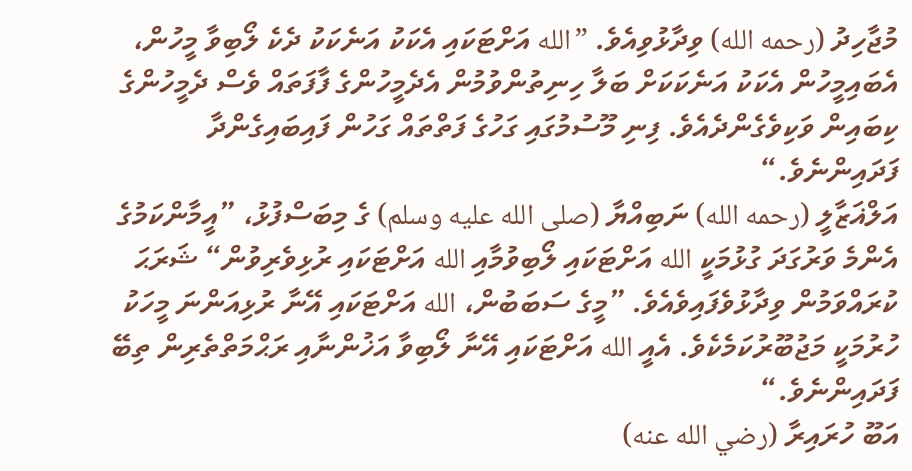މުޖާހިދު (رحمه الله) ވިދާޅުވިއެވެ. ”الله އަށްޓަކައި އެކަކު އަނެކަކު ދެކެ ލޯބިވާ މީހުން، އެބައިމީހުން އެކަކު އަނެކަކަށް ބަލާ ހިނިތުންވުމުން އެދެމީހުންގެ ފާފަތައް ވެސް ދެމީހުންގެ ކިބައިން ވަކިވެގެންދެއެވެ. ފިނި މޫސުމުގައި ގަހުގެ ފަތްތައް ގަހުން ފައިބައިގެންދާ ފަދައިންނެވެ.“
އަލްޣަޒާލީ (رحمه الله) ނަބިއްޔާ (صلى الله عليه وسلم) ގެ މިބަސްފުޅު، ”އީމާންކަމުގެ އެންމެ ވަރުގަދަ ގުޅުމަކީ الله އަށްޓަކައި ލޯބިވުމާއި الله އަށްޓަކައި ރުޅިވެރިވުން“ ޝަރަޙަ ކުރައްވަމުން ވިދާޅުވެފައިވެއެވެ. ”މީގެ ސަބަބުން، الله އަށްޓަކައި އޭނާ ރުޅިއަންނަ މީހަކު ހުރުމަކީ މަޖުބޫރުކަމެކެވެ. އެއީ الله އަށްޓަކައި އޭނާ ލޯބިވާ އަޚުންނާއި ރަޙްމަތްތެރިން ތިބޭ ފަދައިންނެވެ.“
އަބޫ ހުރައިރާ (رضي الله عنه)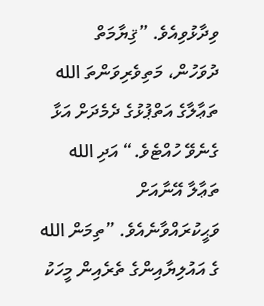ވިދާޅުވިއެވެ. ”ޤިޔާމަތް ދުވަހުން، މަތިވެރިވަންތަ الله ތަޢާލާގެ އަތްޕުޅުގެ ދެމެދަށް އަޅާ ގެނެވޭ ހުއްޓެވެ.“ އަދި الله ތަޢާލާ އޭނާއަށް ވަޙީކުރައްވާނެއެވެ. ”ތިމަން الله ގެ އައުލިޔާއިންގެ ތެރެއިން މީހަކު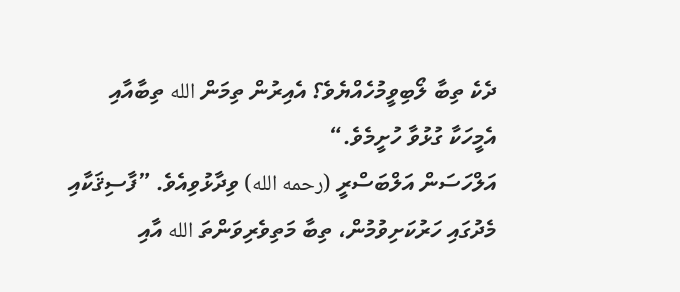ދެކެ ތިބާ ލޯބިވީމުހެއްޔެވެ؟ އެއިރުން ތިމަން الله ތިބާއާއި އެމީހަކާ ގުޅުވާ ހުށީމެވެ.“
އަލްހަސަން އަލްބަސްރީ (رحمه الله) ވިދާޅުވިއެވެ. ”ފާސިޤަކާއި މެދުގައި ހަރުކަށިވުމުން، ތިބާ މަތިވެރިވަންތަ الله އާއި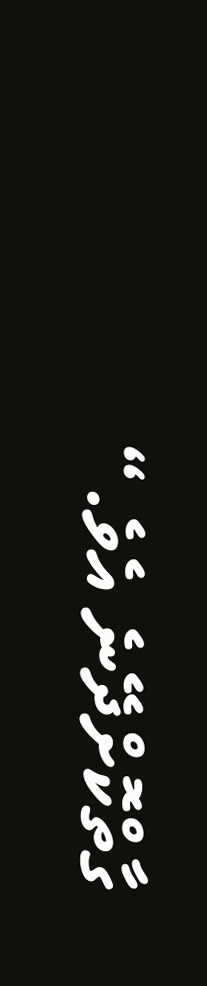ގާތްކޮށްދޭނެ އެވެ.“